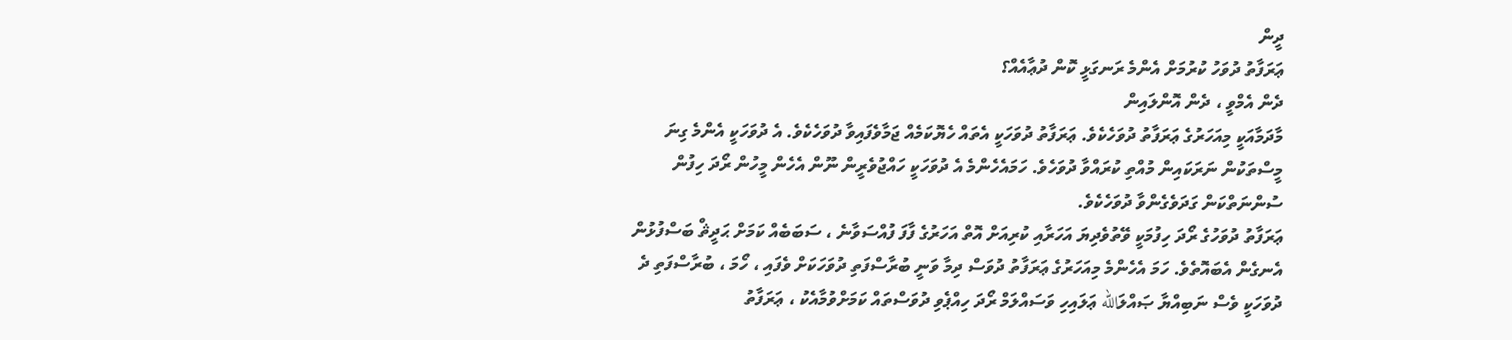ދީން
ޢަރަފާތު ދުވަހު ކުރުމަށް އެންމެ ރަނގަޅީ ކޮން ދުޢާއެއް؟
ދެން އެމްވީ ، ދެން އޮންލައިން
މާދަމާއަކީ މިއަހަރުގެ ޢަރަފާތު ދުވަހެކެވެ. ޢަރަފާތު ދުވަހަކީ އެތައް ހެޔޮކަމެއް ޖަމާވެފައިވާ ދުވަހެކެވެ. އެ ދުވަހަކީ އެންމެ ގިނަ މީސްތަކުން ނަރަކައިން މުއްތި ކުރައްވާ ދުވަހެވެ. ހަމައެހެންމެ އެ ދުވަހަކީ ހައްޖުވެރީން ނޫން އެހެން މީހުން ރޯދަ ހިފުން ސުންނަތްކަން ގަދަވެގެންވާ ދުވަހެކެވެ.
ޢަރަފާތު ދުވަހުގެ ރޯދަ ހިފުމަކީ ވޭތުވެދިޔަ އަހަރާއި ކުރިއަށް އޮތް އަހަރުގެ ފާފަ ފުއްސަވާނެ ، ސަބަބެއް ކަމަށް ޙަދީޘް ބަސްފުޅުން އެނގެން އެބައޮތެވެ. ހަމަ އެހެންމެ މިއަހަރުގެ ޢަރަފާތު ދުވަސް ދިމާ ވަނީ ބުރާސްފަތި ދުވަހަކަށް ވެފައި ، ހޯމަ ، ބުރާސްފަތި ދެ ދުވަހަކީ ވެސް ނަބިއްޔާ ޞައްލަالله ޢަލައިހި ވަސައްލަމް ރޯދަ ހިއްޕެވި ދުވަސްތައް ކަމަށްވުމާއެކު ، ޢަރަފާތު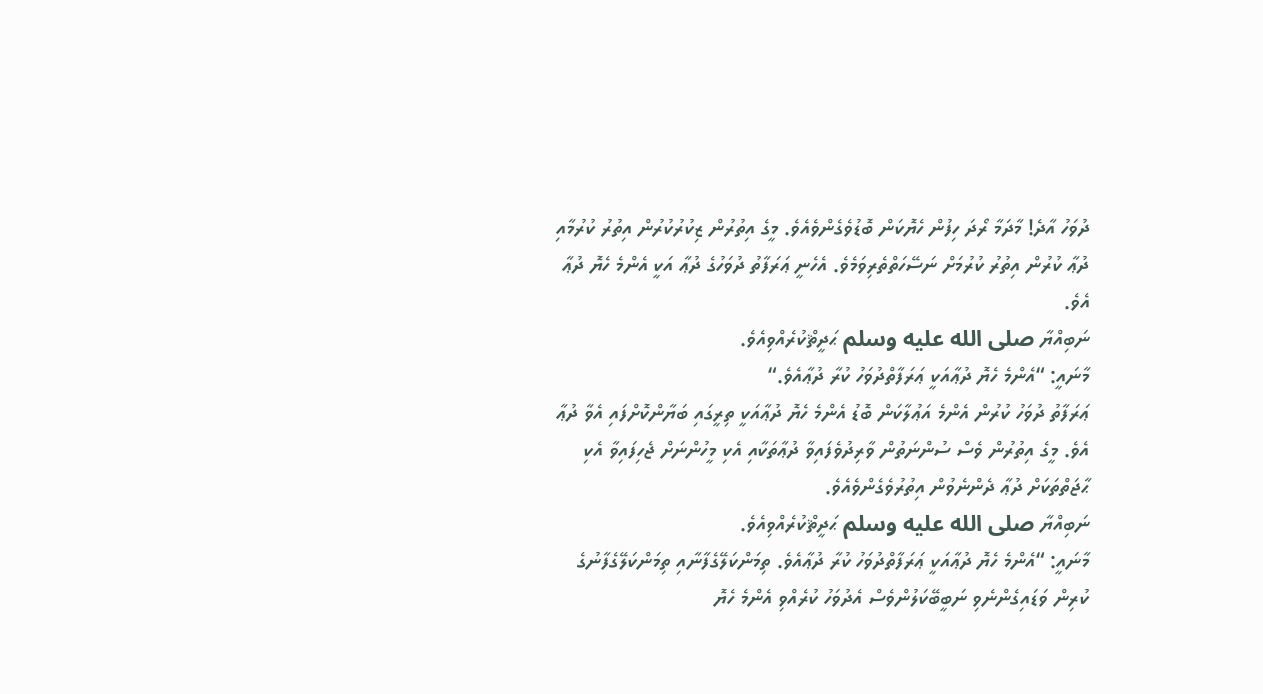ދުވަހު އާދެ! މާދަމާ ރޯދަ ހިފުން ހެޔޮކަން ބޮޑުވެގެންވެއެވެ. މީގެ އިތުރުން ޒިކުރުކުރުން އިތުރު ކުރުމާއި ދުޢާ ކުރުން އިތުރު ކުރުމަށް ނަސޭހަތްތެރިވަމެވެ. އެހެނީ ޢަރަފާތު ދުވަހުގެ ދުޢާ އަކީ އެންމެ ހެޔޮ ދުޢާ އެވެ.
ނަބިއްޔާ صلى الله عليه وسلم ޙަދީޘްކުރެއްވިއެވެ.
މާނައީ: “އެންމެ ހެޔޮ ދުޢާއަކީ ޢަރަފާތްދުވަހު ކުރާ ދުޢާއެވެ.“
ޢަރަފާތު ދުވަހު ކުރުން އެންމެ އަޢުލާކަން ބޮޑު އެންމެ ހެޔޮ ދުޢާއަކީ ތިރީގައި ބަޔާންކޮށްފައި އެވާ ދުޢާ އެވެ. މީގެ އިތުރުން ވެސް ސުންނަތުން ވާރިދުވެފައިވާ ދުޢާތަކާއި އެކި މީހުންނަށް ޖެހިފައިވާ އެކި ޙާޖަތްތަކަށް ދުޢާ ދެންނެވުން އިތުރުވެގެންވެއެވެ.
ނަބިއްޔާ صلى الله عليه وسلم ޙަދީޘްކުރެއްވިއެވެ.
މާނައީ: “އެންމެ ހެޔޮ ދުޢާއަކީ ޢަރަފާތްދުވަހު ކުރާ ދުޢާއެވެ. ތިމަންކަލޭގެފާނާއި ތިމަންކަލޭގެފާނުގެ ކުރިން ވަޑައިގެންނެވި ނަބީބޭކަލުންވެސް އެދުވަހު ކުރެއްވި އެންމެ ހެޔޮ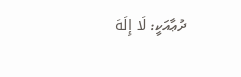ދުޢާއަކީ: لَا إِلَهَ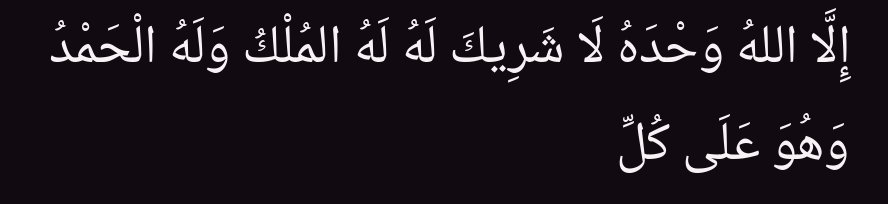إِلَّا اللهُ وَحْدَهُ لَا شَرِيكَ لَهُ لَهُ المُلْكُ وَلَهُ الْحَمْدُ وَهُوَ عَلَى كُلِّ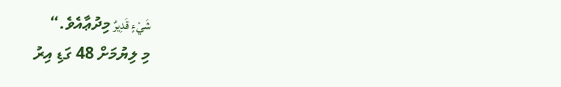شَيْءٍ قَدِيرٌ މިދުޢާއެވެ.“
މި ލިޔުމަށް 48 ގަޑި އިރު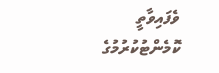ވެފައިވާތީ ކޮމެންޓުކުރުމުގެ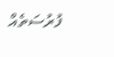ފުރުސަތެއް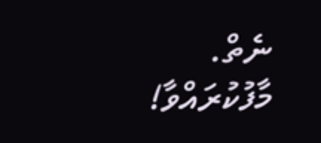ނެތް. މާފުކުރައްވާ!